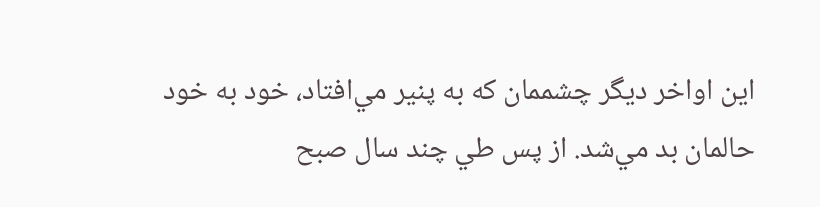اين اواخر ديگر چشممان كه به پنير مي‌افتاد، خود به خود حالمان بد مي‌شد. از پس طي چند سال صبح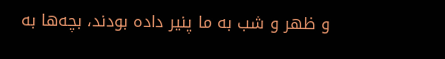و ظهر و شب به ما پنير داده بودند، بچه‌ها به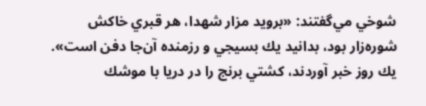شوخي مي‌گفتند: «برويد مزار شهدا، هر قبري خاكش شوره‌زار بود، بدانيد يك بسيجي و رزمنده آن‌جا دفن است».
يك روز خبر آوردند، كشتي برنج را در دريا با موشك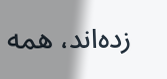زده‌اند، همه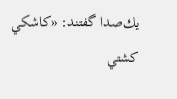يك‌صدا گفتند: «كاشكي كشتي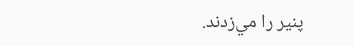پنير را مي‌زدند.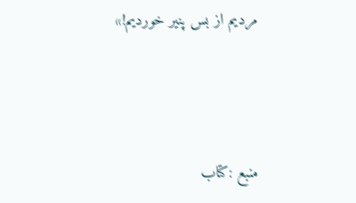مرديم از بس پنير خورديم!»



منبع :كتاب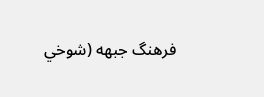فرهنگ جبهه (شوخي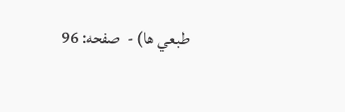طبعي ها) -  صفحه: 96